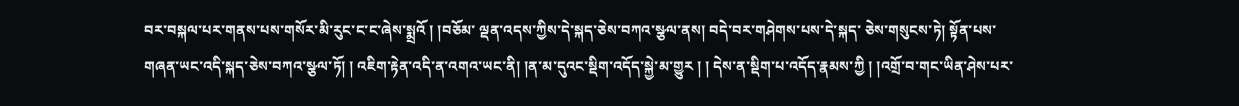བར་བསྐལ་པར་གནས་པས་གསོར་མི་རུང་ང་ང་ཞེས་སྨྲའོ ། །བཅོམ་ ལྡན་འདས་ཀྱིས་དེ་སྐད་ཅེས་བཀའ་སྩལ་ནས། བདེ་བར་གཤེགས་པས་དེ་སྐད་ ཅེས་གསུངས་ཏེ། སྟོན་པས་གཞན་ཡང་འདི་སྐད་ཅེས་བཀའ་སྩལ་ཏོ། ། འཇིག་རྟེན་འདི་ན་འགའ་ཡང་ནི། །ན་མ་དུའང་སྡིག་འདོད་སྐྱེ་མ་གྱུར ། ། དེས་ན་སྡིག་པ་འདོད་རྣམས་ཀྱི ། །འགྲོ་བ་གང་ཡིན་ཤེས་པར་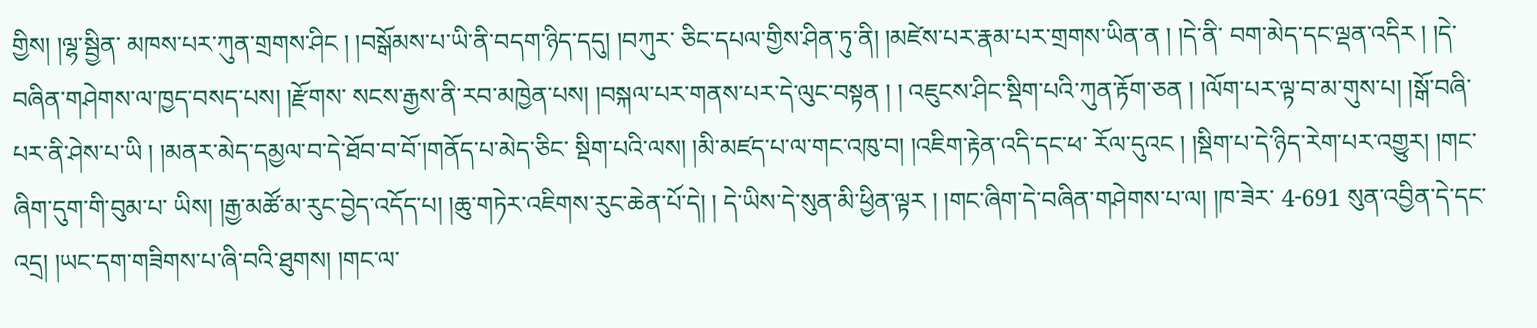གྱིས། །ལྷ་སྦྱིན་ མཁས་པར་ཀུན་གྲགས་ཤིང ། །བསྒོམས་པ་ཡི་ནི་བདག་ཉིད་དདུ། །བཀུར་ ཅིང་དཔལ་གྱིས་ཤིན་ཏུ་ནི། །མཛེས་པར་རྣམ་པར་གྲགས་ཡིན་ན ། །དེ་ནི་ བག་མེད་དང་ལྡན་འདིར ། །དེ་བཞིན་གཤེགས་ལ་ཁྱད་བསད་པས། །རྫོགས་ སངས་རྒྱས་ནི་རབ་མཁྱེན་པས། །བསྐལ་པར་གནས་པར་དེ་ལུང་བསྟན ། ། འཇུངས་ཤིང་སྡིག་པའི་ཀུན་རྟོག་ཅན ། །ལོག་པར་ལྟ་བ་མ་གུས་པ། །སྒོ་བཞི་ པར་ནི་ཤེས་པ་ཡི ། །མནར་མེད་དམྱལ་བ་དེ་ཐོབ་བ་བོ་།གནོད་པ་མེད་ཅིང་ སྡིག་པའི་ལས། །མི་མཛད་པ་ལ་གང་འཁུ་བ། །འཇིག་རྟེན་འདི་དང་ཕ་ རོལ་དུའང ། །སྡིག་པ་དེ་ཉིད་རེག་པར་འགྱུར། །གང་ཞིག་དུག་གི་བུམ་པ་ ཡིས། །རྒྱ་མཚོ་མ་རུང་བྱེད་འདོད་པ། །ཆུ་གཏེར་འཇིགས་རུང་ཆེན་པོ་དེ། ། དེ་ཡིས་དེ་སུན་མི་ཕྱིན་ལྟར ། །གང་ཞིག་དེ་བཞིན་གཤེགས་པ་ལ། །ཁ་ཟེར་ 4-691 སུན་འབྱིན་དེ་དང་འདྲ། །ཡང་དག་གཟིགས་པ་ཞི་བའི་ཐུགས། །གང་ལ་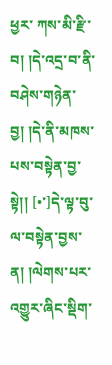ཕྱར་ ཀས་མི་རྫི་བ། །དེ་འདྲ་བ་ནི་བཤེས་གཉེན་བྱ། །དེ་ནི་མཁས་པས་བསྟེན་བྱ་སྟེ།། [•་]དེ་ལྟ་བུ་ལ་བསྟེན་བྱས་ན། །ལེགས་པར་འགྱུར་ཞིང་སྡིག་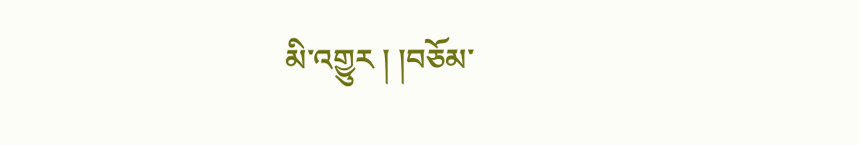མི་འགྱུར ། །བཅོམ་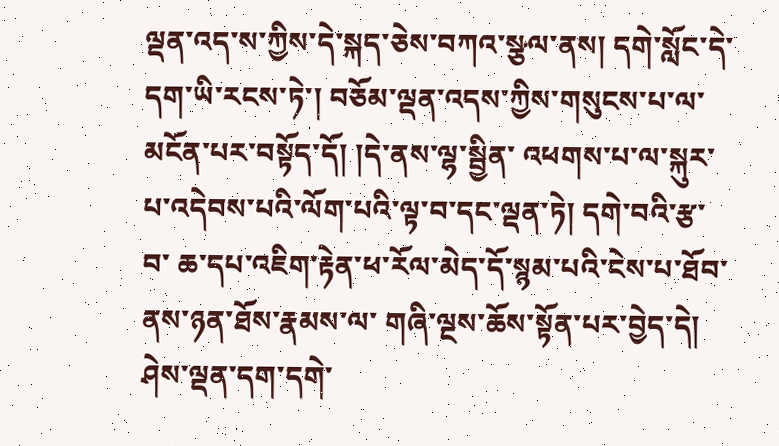ལྡན་འད་ས་ཀྱིས་དེ་སྐད་ཅེས་བཀའ་སྩལ་ནས། དགེ་སློང་དེ་དག་ཡི་རངས་ཏེ་། བཅོམ་ལྡན་འདས་ཀྱིས་གསུངས་པ་ལ་མངོན་པར་བསྟོད་དོ། །དེ་ནས་ལྷ་སྦྱིན་ འཕགས་པ་ལ་སྐུར་པ་འདེབས་པའི་ལོག་པའི་ལྟ་བ་དང་ལྡན་ཏེ། དགེ་བའི་རྩ་བ་ ཆ་དཔ་འཇིག་རྟེན་ཕ་རོལ་མེད་དོ་སྙམ་པའི་ངེས་པ་ཐོབ་ནས་ཉན་ཐོས་རྣམས་ལ་ གཞི་ལྔས་ཆོས་སྟོན་པར་བྱེད་དེ། ཤེས་ལྡན་དག་དགེ་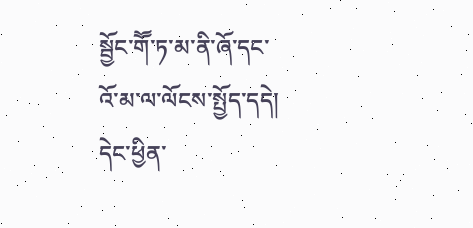སྦྱོང་གཽ་ཏ་མ་ནི་ཞོ་དང་ འོ་མ་ལ་ལོངས་སྤྱོད་དདེ། དེང་ཕྱིན་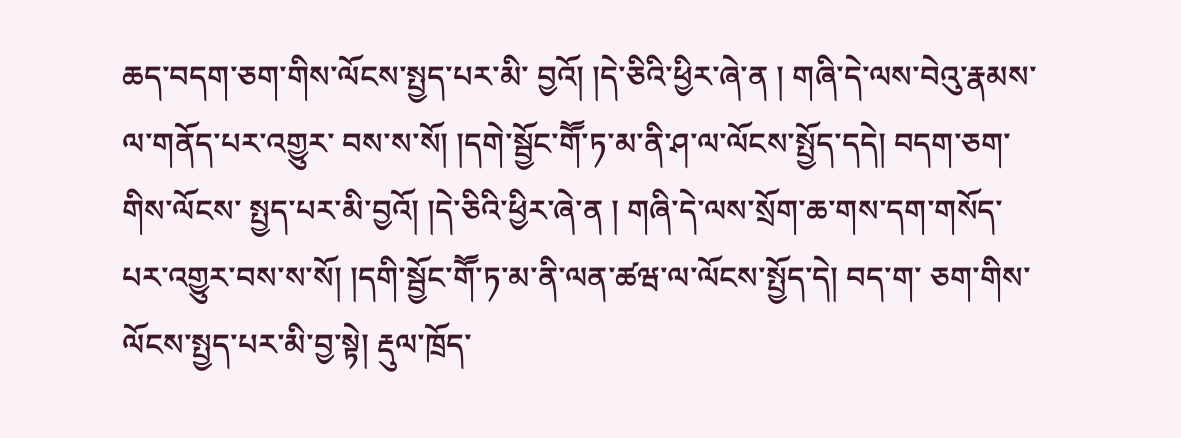ཆད་བདག་ཅག་གིས་ལོངས་སྤྱད་པར་མི་ བྱའོ། །དེ་ཅིའི་ཕྱིར་ཞེ་ན ། གཞི་དེ་ལས་བེའུ་རྣམས་ལ་གནོད་པར་འགྱུར་ བས་ས་སོ། །དགེ་སྦྱོང་གཽ་ཏ་མ་ནི་ཤ་ལ་ལོངས་སྤྱོད་དདེ། བདག་ཅག་གིས་ལོངས་ སྤྱད་པར་མི་བྱའོ། །དེ་ཅིའི་ཕྱིར་ཞེ་ན ། གཞི་དེ་ལས་སྲོག་ཆ་གས་དག་གསོད་ པར་འགྱུར་བས་ས་སོ། །དགི་སྦྱོང་གཽ་ཏ་མ་ནི་ལན་ཚཝ་ལ་ལོངས་སྤྱོད་དེ། བད་ག་ ཅག་གིས་ལོངས་སྤྱད་པར་མི་བྱ་སྟེ། རྡུལ་ཁྲོད་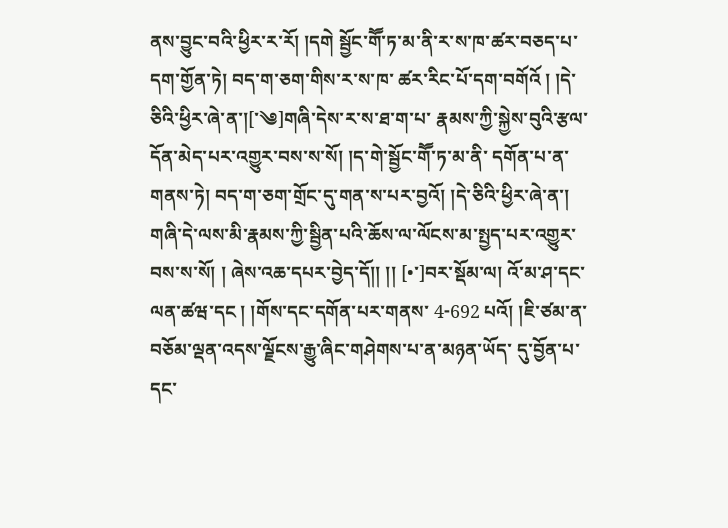ནས་བྱུང་བའི་ཕྱིར་ར་རོ། །དགེ སྦྱོང་གཽ་ཏ་མ་ནི་ར་ས་ཁ་ཚར་བཅད་པ་དག་གྱོན་ཏེ། བད་ག་ཅག་གིས་ར་ས་ཁ་ ཚར་རིང་པོ་དག་བགོའོ ། །དེ་ཅིའི་ཕྱིར་ཞེ་ན་།[་༄]གཞི་དེས་ར་ས་ཐ་ག་པ་ རྣམས་ཀྱི་སྐྱེས་བུའི་རྩལ་དོན་མེད་པར་འགྱུར་བས་ས་སོ། །ད་གེ་སྦྱོང་གཽ་ཏ་མ་ནི་ དགོན་པ་ན་གནས་ཏེ། བད་ག་ཅག་གྲོང་དུ་གན་ས་པར་བྱའོ། །དེ་ཅིའི་ཕྱིར་ཞེ་ན་། གཞི་དེ་ལས་མི་རྣམས་ཀྱི་སྦྱིན་པའི་ཆོས་ལ་ལོངས་མ་སྤྱད་པར་འགྱུར་བས་ས་སོ། ། ཞེས་འཆ་དཔར་བྱེད་དོ།། །། [•་]བར་སྡོམ་ལ། འོ་མ་ཤ་དང་ལན་ཚཝ་དང ། །གོས་དང་དགོན་པར་གནས་ 4-692 པའོ། །ཇི་ཙམ་ན་བཅོམ་ལྡན་འདས་ལྗོངས་རྒྱུ་ཞིང་གཤེགས་པ་ན་མཉན་ཡོད་ དུ་བྱོན་པ་དང་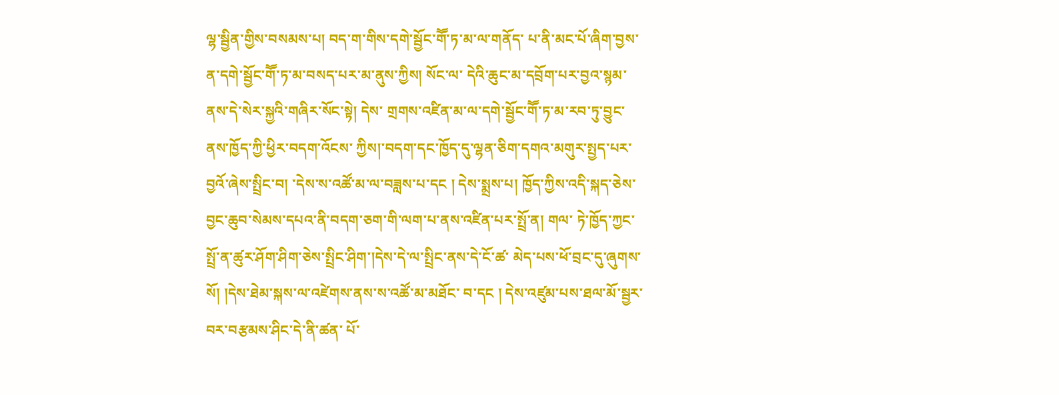ལྷ་སྦྱིན་གྱིས་བསམས་པ། བད་ག་གིས་དགེ་སྦྱོང་གཽ་ཏ་མ་ལ་གནོད་ པ་ནི་མང་པོ་ཞིག་བྱས་ན་དགེ་སྦྱོང་གཽ་ཏ་མ་བསད་པར་མ་ནུས་ཀྱིས། སོང་ལ་ དེའི་ཆུང་མ་དབྲོག་པར་བྱའ་སྙམ་ནས་དེ་སེར་སྐྱའི་གཞིར་སོང་སྟེ། དེས་ གྲགས་འཛིན་མ་ལ་དགེ་སྦྱོང་གཽ་ཏ་མ་རབ་ཏུ་བྱུང་ནས་ཁྱོད་ཀྱི་ཕྱིར་བདག་འོངས་ ཀྱིས།་བདག་དང་ཁྱོད་དུ་ལྷན་ཅིག་དགའ་མགུར་སྤྱད་པར་བྱའོ་ཞེས་སྤྲིང་བ། ་དེས་ས་འཚོ་མ་ལ་བཟླས་པ་དང ། དེས་སྨྲས་པ། ཁྱོད་ཀྱིས་འདི་སྐད་ཅེས་ བྱང་ཆུབ་སེམས་དཔའ་ནི་བདག་ཅག་གི་ལག་པ་ནས་འཛིན་པར་སྤྲོ་ན། གལ་ ཏེ་ཁྱོད་ཀྱང་སྤྲོ་ན་ཚུར་ཤོག་ཤིག་ཅེས་སྤྲིང་ཤིག་།དེས་དེ་ལ་སྤྲིང་ནས་དེ་ངོ་ཚ་ མེད་པས་ཕོ་བྲང་དུ་ཞུགས་སོ། །དེས་ཐེམ་སྐས་ལ་འཛེགས་ནས་ས་འཚོ་མ་མཐོང་ བ་དང ། དེས་འཛུམ་པས་ཐལ་མོ་སྦྱར་བར་བརྩམས་ཤིང་དེ་ནི་ཚན་ པོ་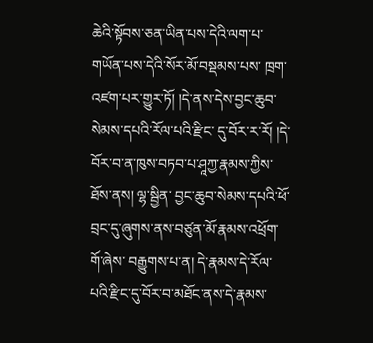ཆེའི་སྟོབས་ཅན་ཡིན་པས་དེའི་ལག་པ་གཡོན་པས་དེའི་སོར་མོ་བསྡམས་པས་ ཁྲག་འཛག་པར་གྱུར་ཏོ། །དེ་ནས་དེས་བྱང་ཆུབ་སེམས་དཔའི་རོལ་པའི་རྫིང་ དུ་བོར་ར་རོ། །དེ་བོར་བ་ན་ཁུས་བཏབ་པ་ཤཱཀྱ་རྣམས་ཀྱིས་ཐོས་ནས། ལྷ་སྦྱིན་ བྱང་ཆུབ་སེམས་དཔའི་ཕོ་བྲང་དུ་ཞུགས་ནས་བཙུན་མོ་རྣམས་འཕྲོག་གོ་ཞེས་ བརྒྱུགས་པ་ན། དེ་རྣམས་དེ་རོལ་པའི་རྫིང་དུ་བོར་བ་མཐོང་ནས་དེ་རྣམས་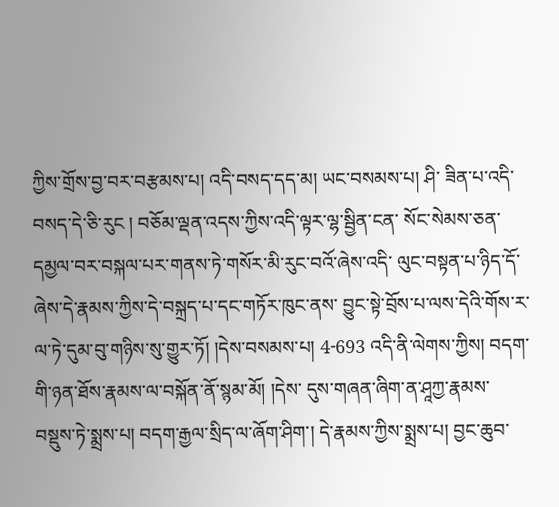ཀྱིས་གྲོས་བྱ་བར་བརྩམས་པ། འདི་བསད་དད་མ། ཡང་བསམས་པ། ཤི་ ཟིན་པ་འདི་བསད་དེ་ཅི་རུང ། བཅོམ་ལྡན་འདས་ཀྱིས་འདི་ལྟར་ལྷ་སྦྱིན་ངན་ སོང་སེམས་ཅན་དམྱལ་བར་བསྐལ་པར་གནས་ཏེ་གསོར་མི་རུང་བའོ་ཞེས་འདི་ ལུང་བསྟན་པ་ཉིད་དོ་ཞེས་དེ་རྣམས་ཀྱིས་དེ་བསྐྲད་པ་དང་གཏོར་ཁུང་ནས་ བྱུང་སྟེ་བྲོས་པ་ལས་དེའི་གོས་ར་ལ་ཏེ་དུམ་བུ་གཉིས་སུ་གྱུར་ཏོ། །དེས་བསམས་པ། 4-693 འདི་ནི་ལེགས་ཀྱིས། བདག་གི་ཉན་ཐོས་རྣམས་ལ་བསྐོན་ནོ་སྙམ་མོ། །དེས་ དུས་གཞན་ཞིག་ན་ཤཱཀྱ་རྣམས་བསྡུས་ཏེ་སྨྲས་པ། བདག་རྒྱལ་སྲིད་ལ་ཞོག་ཤིག་། དེ་རྣམས་ཀྱིས་སྨྲས་པ། བྱང་ཆུབ་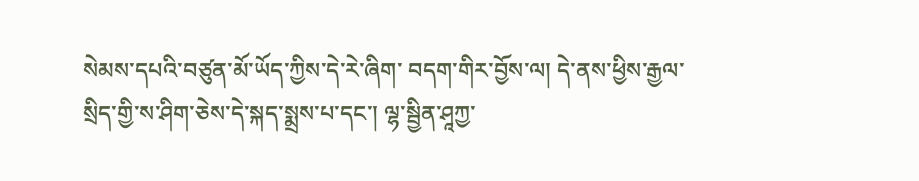སེམས་དཔའི་བཙུན་མོ་ཡོད་ཀྱིས་དེ་རེ་ཞིག་ བདག་གིར་བྱོས་ལ། དེ་ནས་ཕྱིས་རྒྱལ་སྲིད་གྱི་ས་ཤིག་ཅེས་དེ་སྐད་སྨྲས་པ་དང་། ལྷ་སྦྱིན་ཤཱཀྱ་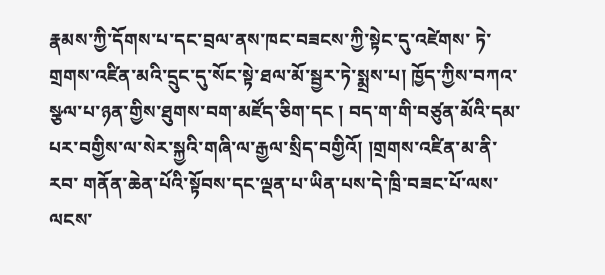རྣམས་ཀྱི་དོགས་པ་དང་བྲལ་ནས་ཁང་བཟངས་ཀྱི་སྟེང་དུ་འཛེགས་ ཏེ་གྲགས་འཛིན་མའི་དྲུང་དུ་སོང་སྟེ་ཐལ་མོ་སྦྱར་ཏེ་སྨྲས་པ། ཁྱོད་ཀྱིས་བཀའ་ སྩལ་པ་ཉན་གྱིས་ཐུགས་བག་མཛོད་ཅིག་དང ། བད་ག་གི་བཙུན་མོའི་དམ་ པར་བགྱིས་ལ་སེར་སྐྱའི་གཞི་ལ་རྒྱལ་སྲིད་བགྱིའོ། །གྲགས་འཛིན་མ་ནི་རབ་ གནོན་ཆེན་པོའི་སྟོབས་དང་ལྡན་པ་ཡིན་པས་དེ་ཁྲི་བཟང་པོ་ལས་ལངས་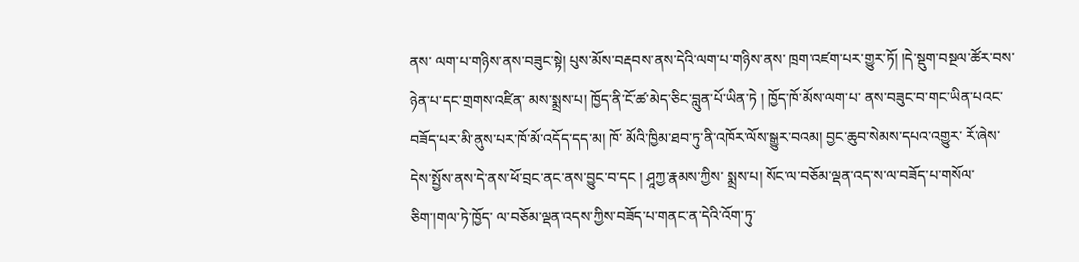ནས་ ལག་པ་གཉིས་ནས་བཟུང་སྟེ། པུས་མོས་བརྡབས་ནས་དེའི་ལག་པ་གཉིས་ནས་ ཁྲག་འཛག་པར་གྱུར་ཏོ། །དེ་སྡུག་བསྔལ་ཚོར་བས་ཉེན་པ་དང་གྲགས་འཛིན་ མས་སྨྲས་པ། ཁྱོད་ནི་ངོ་ཚ་མེད་ཅིང་བླུན་པོ་ཡིན་ཏེ ། ཁྱོད་ཁོ་མོས་ལག་པ་ ནས་བཟུང་བ་གང་ཡིན་པའང་བཟོད་པར་མི་ནུས་པར་ཁོ་མོ་འདོད་དད་མ། ཁོ་ མོའི་ཁྱིམ་ཐབ་ཏུ་ནི་འཁོར་ལོས་སྒྱུར་བའམ། བྱང་ཆུབ་སེམས་དཔའ་འགྱུར་ རོ་ཞེས་དེས་སྤྱོས་ནས་དེ་ནས་ཕོ་བྲང་ནང་ནས་བྱུང་བ་དང ། ཤཱཀྱ་རྣམས་ཀྱིས་ སྨྲས་པ། སོང་ལ་བཅོམ་ལྡན་འད་ས་ལ་བཟོད་པ་གསོལ་ཅིག་།གལ་ཏེ་ཁྱོད་ ལ་བཅོམ་ལྡན་འདས་ཀྱིས་བཟོད་པ་གནང་ན་དེའི་འོག་ཏུ་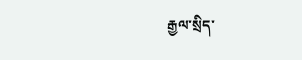རྒྱལ་སྲིད་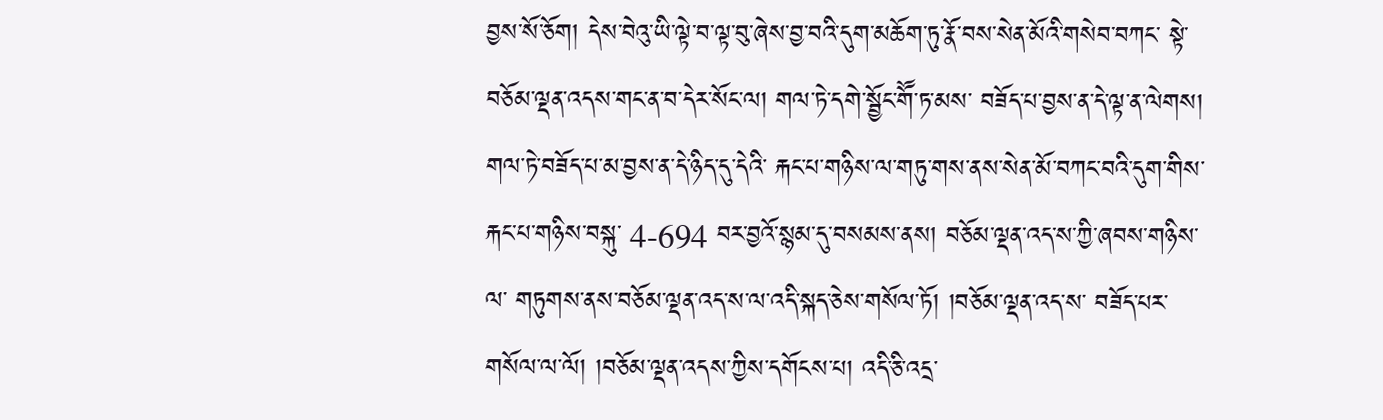བྱས་སོ་ཅོག། དེས་བེའུ་ཡི་ལྟེ་བ་ལྟ་བུ་ཞེས་བྱ་བའི་དུག་མཆོག་ཏུ་རྣོ་བས་སེན་མོའི་གསེབ་བཀང་ སྟེ་བཅོམ་ལྡན་འདས་གང་ན་བ་དེར་སོང་ལ། གལ་ཏེ་དགེ་སྦྱོང་གཽ་ཏ་མས་ བཟོད་པ་བྱས་ན་དེ་ལྟ་ན་ལེགས། གལ་ཏེ་བཟོད་པ་མ་བྱས་ན་དེ་ཉིད་དུ་དེའི་ རྐང་པ་གཉིས་ལ་གཏུ་གས་ནས་སེན་མོ་བཀང་བའི་དུག་གིས་རྐང་པ་གཉིས་བསྐུ་ 4-694 བར་བྱའོ་སྙམ་དུ་བསམས་ནས། བཅོམ་ལྡན་འད་ས་ཀྱི་ཞབས་གཉིས་ལ་ གཏུགས་ནས་བཅོམ་ལྡན་འད་ས་ལ་འདི་སྐད་ཅེས་གསོལ་ཏོ། །བཅོམ་ལྡན་འད་ས་ བཟོད་པར་གསོལ་ལ་ལོ། །བཅོམ་ལྡན་འདས་ཀྱིས་དགོངས་པ། འདི་ཅི་འདྲ་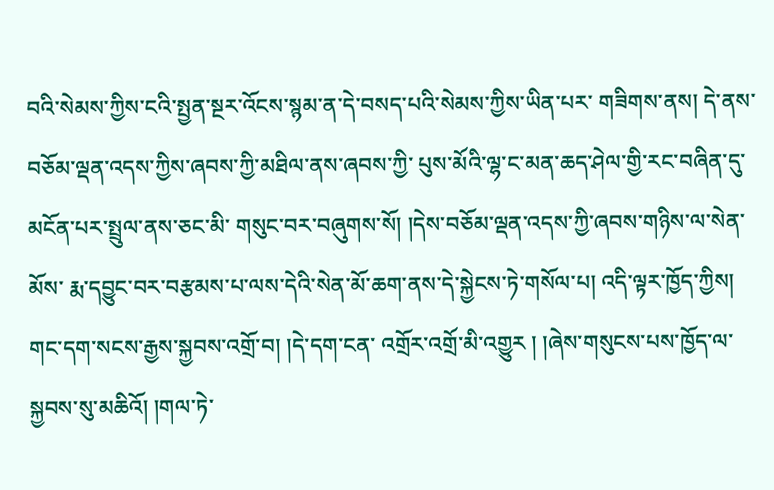བའི་སེམས་ཀྱིས་ངའི་སྤྱན་སྔར་འོངས་སྙམ་ན་དེ་བསད་པའི་སེམས་ཀྱིས་ཡིན་པར་ གཟིགས་ནས། དེ་ནས་བཅོམ་ལྡན་འདས་ཀྱིས་ཞབས་ཀྱི་མཐིལ་ནས་ཞབས་ཀྱི་ པུས་མོའི་ལྷ་ང་མན་ཆད་ཤེལ་གྱི་རང་བཞིན་དུ་མངོན་པར་སྤྲུལ་ནས་ཅང་མི་ གསུང་བར་བཞུགས་སོ། །དེས་བཅོམ་ལྡན་འདས་ཀྱི་ཞབས་གཉིས་ལ་སེན་མོས་ རྨ་དབྱུང་བར་བརྩམས་པ་ལས་དེའི་སེན་མོ་ཆག་ནས་དེ་སྐྱེངས་ཏེ་གསོལ་པ། འདི་ལྟར་ཁྱོད་ཀྱིས། གང་དག་སངས་རྒྱས་སྐྱབས་འགྲོ་བ། །དེ་དག་ངན་ འགྲོར་འགྲོ་མི་འགྱུར ། །ཞེས་གསུངས་པས་ཁྱོད་ལ་སྐྱབས་སུ་མཆིའོ། །གལ་ཏེ་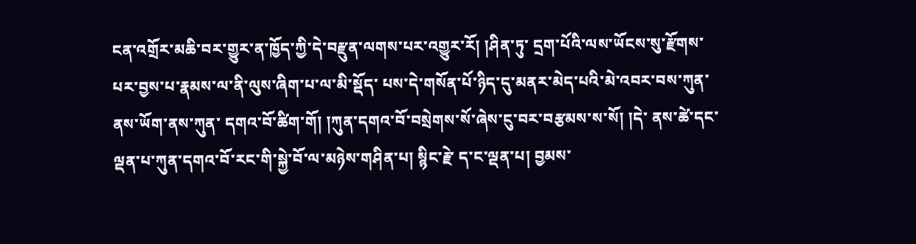ངན་འགྲོར་མཆི་བར་གྱུར་ན་ཁྱོད་ཀྱི་དེ་བརྫུན་ལགས་པར་འགྱུར་རོ། །ཤིན་ཏུ་ དྲག་པོའི་ལས་ཡོངས་སུ་རྫོགས་པར་བྱས་པ་རྣམས་ལ་ནི་ལུས་ཞིག་པ་ལ་མི་སྡོད་ པས་དེ་གསོན་པོ་ཉིད་དུ་མནར་མེད་པའི་མེ་འབར་བས་ཀུན་ནས་ཡོག་ནས་ཀུན་ དགའ་བོ་ཚིག་གོ། །ཀུན་དགའ་བོ་བསྲེགས་སོ་ཞེས་ངུ་བར་བརྩམས་ས་སོ། །དེ་ ནས་ཚེ་དང་ལྡན་པ་ཀུན་དགའ་བོ་རང་གི་སྐྱེ་བོ་ལ་མཉེས་གཤིན་པ། སྙིང་རྗེ་ ད་ང་ལྡན་པ། བྱམས་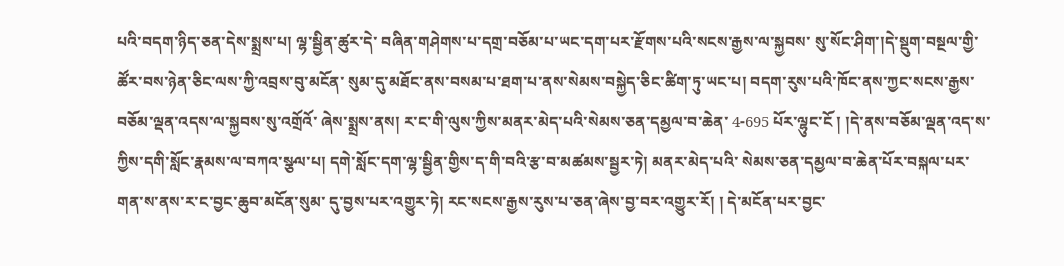པའི་བདག་ཉིད་ཅན་དེས་སྨྲས་པ། ལྷ་སྦྱིན་ཚུར་དེ་ བཞིན་གཤེགས་པ་དགྲ་བཅོམ་པ་ཡང་དག་པར་རྫོགས་པའི་སངས་རྒྱས་ལ་སྐྱབས་ སུ་སོང་ཤིག་།དེ་སྡུག་བསྔལ་གྱི་ཚོར་བས་ཉེན་ཅིང་ལས་ཀྱི་འབྲས་བུ་མངོན་ སུམ་དུ་མཐོང་ནས་བསམ་པ་ཐག་པ་ནས་སེམས་བསྐྱེད་ཅིང་ཚིག་ཏུ་ཡང་པ། བདག་རུས་པའི་ཁོང་ནས་ཀྱང་སངས་རྒྱས་བཅོམ་ལྡན་འདས་ལ་སྐྱབས་སུ་འགྲོའོ་ ཞེས་སྨྲས་ནས། ར་ང་གི་ལུས་ཀྱིས་མནར་མེད་པའི་སེམས་ཅན་དམྱལ་བ་ཆེན་ 4-695 པོར་ལྷུང་ངོ ། །དེ་ནས་བཅོམ་ལྡན་འད་ས་ཀྱིས་དགི་སློང་རྣམས་ལ་བཀའ་སྩལ་པ། དགེ་སློང་དག་ལྷ་སྦྱིན་གྱིས་ད་གི་བའི་རྩ་བ་མཚམས་སྦྱར་ཏེ། མནར་མེད་པའི་ སེམས་ཅན་དམྱལ་བ་ཆེན་པོར་བསྐལ་པར་གན་ས་ནས་ར་ང་བྱང་ཆུབ་མངོན་སུམ་ དུ་བྱས་པར་འགྱུར་ཏེ། རང་སངས་རྒྱས་རུས་པ་ཅན་ཞེས་བྱ་བར་འགྱུར་རོ། ། དེ་མངོན་པར་བྱང་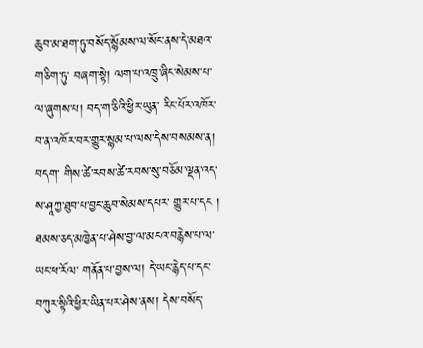ཆུབ་མ་ཐག་ཏུ་བསོད་སྙོམས་ལ་སོང་ནས་དེ་མཐའ་གཅིག་ཏུ་ བཞག་སྟེ། ལག་པ་འཁྲུ་ཞིང་སེམས་པ་ལ་ཞུགས་པ། བད་ག་ཅིའི་ཕྱིར་ཡུན་ རིང་པོར་འཁོར་བ་ན་འཁོར་བར་གྱུར་སྙམ་པ་ལས་དེས་བསམས་ན། བདག་ གིས་ཚེ་རབས་ཚེ་རབས་སུ་བཅོམ་ལྡན་འད་ས་ཤཱཀྱ་ཐུབ་པ་བྱང་ཆུབ་སེམས་དཔར་ གྱུར་པ་དང ། ཐམས་ཅད་མཁྱེན་པ་ཤེས་བྱ་ལ་མངའ་བརྙེས་པ་ལ་ཡང་ཕ་རོལ་ གནོན་པ་བྱས་ལ། དེ་ཡང་རྙེད་པ་དང་བཀུར་སྟིའི་ཕྱིར་ཡིན་པར་ཤེས་ནས། དེས་བསོད་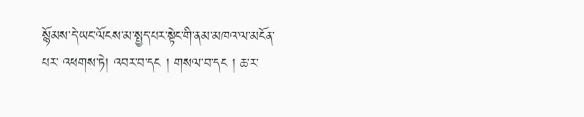སྙོམས་དེ་ཡང་ལོངས་མ་སྤྱད་པར་སྟེང་གི་ནམ་མཁའ་ལ་མངོན་པར་ འཕགས་ཏེ། འབར་བ་དང ། གསལ་བ་དང ། ཆ་ར་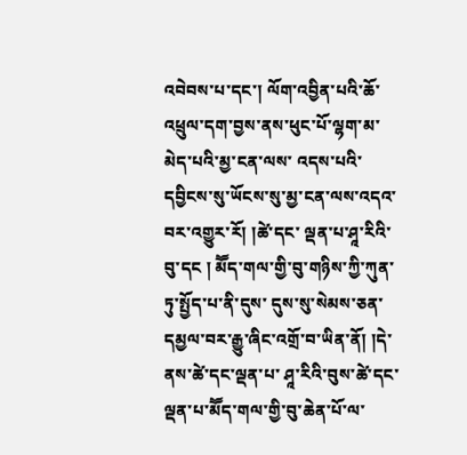འབེབས་པ་དང་། ལོག་འབྱིན་པའི་ཆོ་འཕྲུལ་དག་བྱས་ནས་ཕུང་པོ་ལྷག་མ་མེད་པའི་མྱ་ངན་ལས་ འདས་པའི་དབྱིངས་སུ་ཡོངས་སུ་མྱ་ངན་ལས་འདའ་བར་འགྱུར་རོ། །ཚེ་དང་ ལྡན་པ་ཤཱ་རིའི་བུ་དང ། མཽད་གལ་གྱི་བུ་གཉིས་ཀྱི་ཀུན་ཏུ་སྤྱོད་པ་ནི་དུས་ དུས་སུ་སེམས་ཅན་དམྱལ་བར་རྒྱུ་ཞིང་འགྲོ་བ་ཡིན་ནོ། །དེ་ནས་ཚེ་དང་ལྡན་པ་ ཤཱ་རིའི་བུས་ཚེ་དང་ལྡན་པ་མཽད་གལ་གྱི་བུ་ཆེན་པོ་ལ་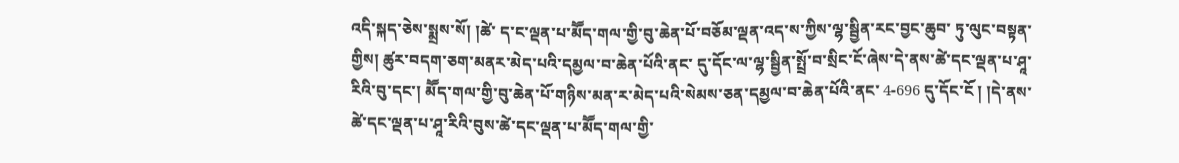འདི་སྐད་ཅེས་སྨྲས་སོ། །ཚེ་ ད་ང་ལྡན་པ་མཽད་གལ་གྱི་བུ་ཆེན་པོ་བཅོམ་ལྡན་འད་ས་ཀྱིས་ལྷ་སྦྱིན་རང་བྱང་ཆུབ་ ཏུ་ལུང་བསྟན་གྱིས། ཚུར་བདག་ཅག་མནར་མེད་པའི་དམྱལ་བ་ཆེན་པོའི་ནང་ དུ་དོང་ལ་ལྷ་སྦྱིན་སྤྲོ་བ་སྲིང་ངོ་ཞེས་དེ་ནས་ཚེ་དང་ལྡན་པ་ཤཱ་རིའི་བུ་དང་། མཽད་གལ་གྱི་བུ་ཆེན་པོ་གཉིས་མན་ར་མེད་པའི་སེམས་ཅན་དམྱལ་བ་ཆེན་པོའི་ནང་ 4-696 དུ་དོང་ངོ ། །དེ་ནས་ཚེ་དང་ལྡན་པ་ཤཱ་རིའི་བུས་ཚེ་དང་ལྡན་པ་མཽད་གལ་གྱི་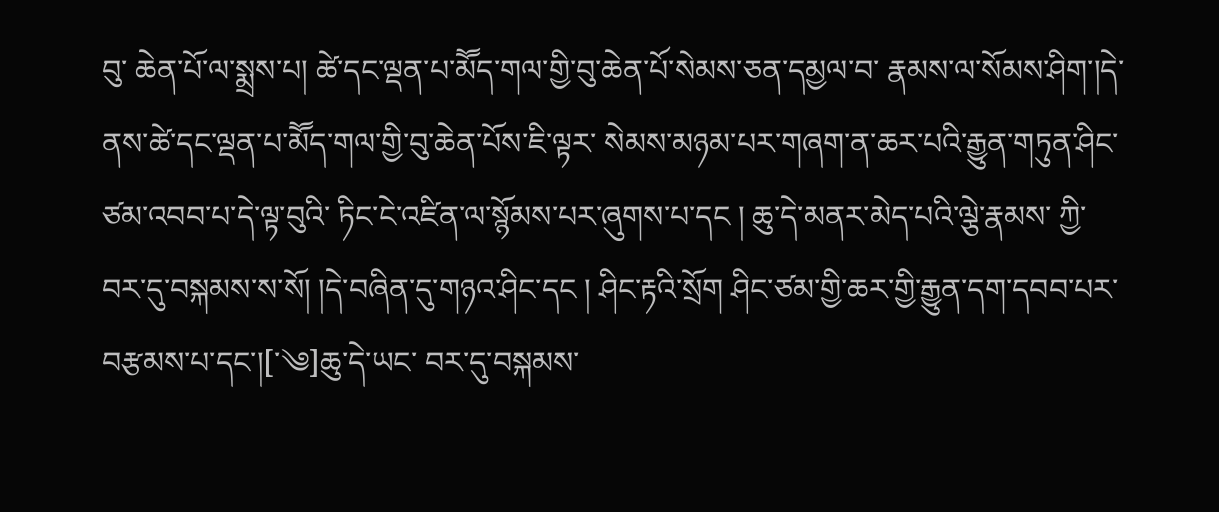བུ་ ཆེན་པོ་ལ་སྨྲས་པ། ཚེ་དང་ལྡན་པ་མཽད་གལ་གྱི་བུ་ཆེན་པོ་སེམས་ཅན་དམྱལ་བ་ རྣམས་ལ་སོམས་ཤིག་།དེ་ནས་ཚེ་དང་ལྡན་པ་མཽད་གལ་གྱི་བུ་ཆེན་པོས་ཇི་ལྟར་ སེམས་མཉམ་པར་གཞག་ན་ཆར་པའི་རྒྱུན་གཏུན་ཤིང་ཙམ་འབབ་པ་དེ་ལྟ་བུའི་ ཏིང་ངེ་འཛིན་ལ་སྙོམས་པར་ཞུགས་པ་དང ། ཆུ་དེ་མནར་མེད་པའི་ལྕེ་རྣམས་ ཀྱི་བར་དུ་བསྐམས་ས་སོ། །དེ་བཞིན་དུ་གཉའ་ཤིང་དང ། ཤིང་རྟའི་སྲོག ཤིང་ཙམ་གྱི་ཆར་གྱི་རྒྱུན་དག་དབབ་པར་བརྩམས་པ་དང་།[་༄]ཆུ་དེ་ཡང་ བར་དུ་བསྐམས་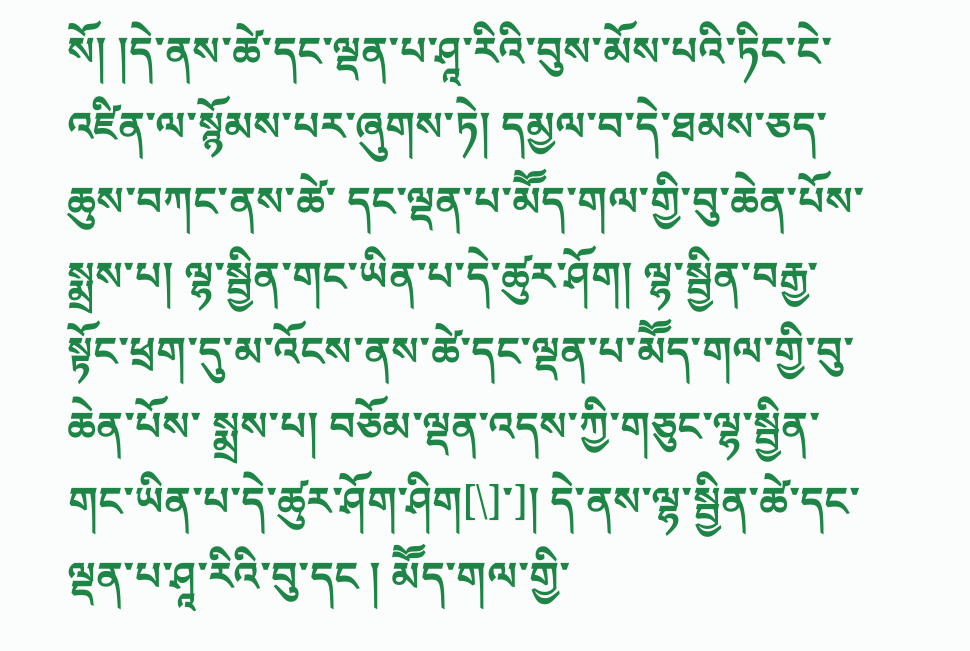སོ། །དེ་ནས་ཚེ་དང་ལྡན་པ་ཤཱ་རིའི་བུས་མོས་པའི་ཏིང་ངེ་ འཛིན་ལ་སྙོམས་པར་ཞུགས་ཏེ། དམྱལ་བ་དེ་ཐམས་ཅད་ཆུས་བཀང་ནས་ཚེ་ དང་ལྡན་པ་མཽད་གལ་གྱི་བུ་ཆེན་པོས་སྨྲས་པ། ལྷ་སྦྱིན་གང་ཡིན་པ་དེ་ཚུར་ཤོག། ལྷ་སྦྱིན་བརྒྱ་སྟོང་ཕྲག་དུ་མ་འོངས་ནས་ཚེ་དང་ལྡན་པ་མཽད་གལ་གྱི་བུ་ཆེན་པོས་ སྨྲས་པ། བཅོམ་ལྡན་འདས་ཀྱི་གཅུང་ལྷ་སྦྱིན་གང་ཡིན་པ་དེ་ཚུར་ཤོག་ཤིག[\]་]། དེ་ནས་ལྷ་སྦྱིན་ཚེ་དང་ལྡན་པ་ཤཱ་རིའི་བུ་དང ། མཽད་གལ་གྱི་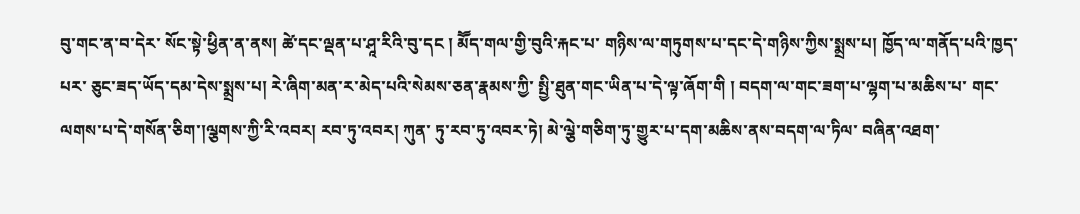བུ་གང་ན་བ་དེར་ སོང་སྟེ་ཕྱིན་ན་ནས། ཚེ་དང་ལྡན་པ་ཤཱ་རིའི་བུ་དང ། མཽད་གལ་གྱི་བུའི་རྐང་པ་ གཉིས་ལ་གཏུགས་པ་དང་དེ་གཉིས་ཀྱིས་སྨྲས་པ། ཁྱོད་ལ་གནོད་པའི་ཁྱད་པར་ ཅུང་ཟད་ཡོད་དམ་དེས་སྨྲས་པ། རེ་ཞིག་མན་ར་མེད་པའི་སེམས་ཅན་རྣམས་ཀྱི་ སྤྱི་ཐུན་གང་ཡིན་པ་དེ་ལྟ་ཞོག་གི ། བདག་ལ་གང་ཟག་པ་ལྷག་པ་མཆིས་པ་ གང་ལགས་པ་དེ་གསོན་ཅིག་།ལྕགས་ཀྱི་རི་འབར། རབ་ཏུ་འབར། ཀུན་ ཏུ་རབ་ཏུ་འབར་ཏེ། མེ་ལྕེ་གཅིག་ཏུ་གྱུར་པ་དག་མཆིས་ནས་བདག་ལ་ཏིལ་ བཞིན་འཐག་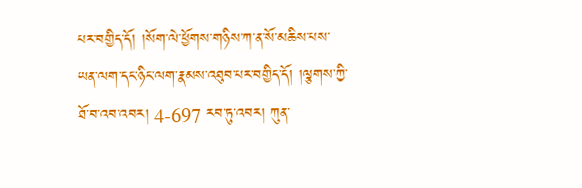པར་བགྱིད་དོ། །སོག་ལེ་ཕྱོགས་གཉིས་ཀ་ན་སོ་མཆིས་པས་ ཡན་ལག་དང་ཉིང་ལག་རྣམས་འཐུབ་པར་བགྱིད་དོ། །ལྕགས་ཀྱི་ཐོ་བ་འབ་འབར། 4-697 རབ་ཏུ་འབར། ཀུན་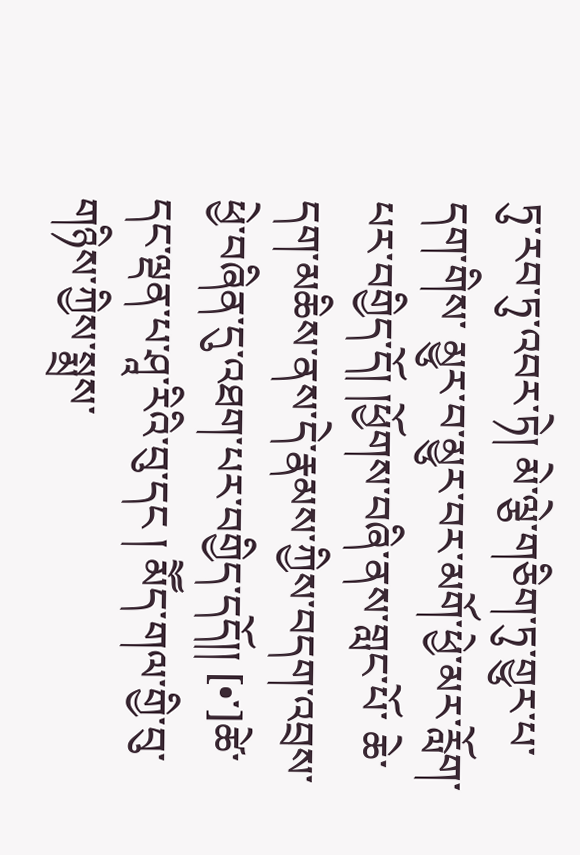ཏུ་རབ་ཏུ་འབར་ཏེ། མེ་ལྕེ་གཅིག་ཏུ་གྱུར་པ་དག་གིས་ མྱུར་བ་མྱུར་བར་མགོ་ཕྱེ་མར་རློག་པར་བགྱིད་དོ། །ཕྱོགས་བཞི་ནས་གླང་པོ་ ཆེ་དག་མཆིས་ནས་དེ་རྣམས་ཀྱིས་བདག་འབྲས་ཕྱེ་བཞིན་དུ་འཐག་པར་བགྱིད་དདོ།། [•་]ཚེ་དང་ལྡན་པ་ཤཱ་རིའི་བུ་དང ། མཽད་གལ་གྱི་བུ་གཉིས་ཀྱིས་སྨྲས་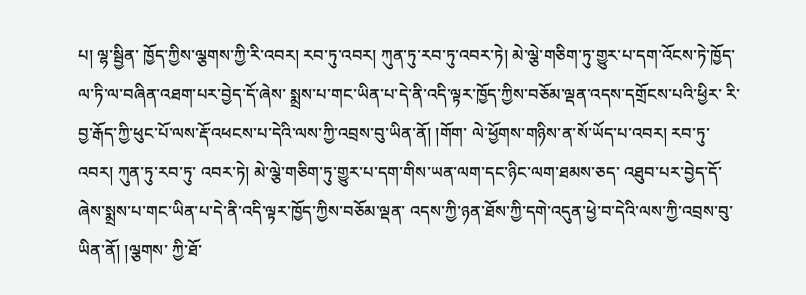པ། ལྷ་སྦྱིན་ ཁྱོད་ཀྱིས་ལྕགས་ཀྱི་རི་འབར། རབ་ཏུ་འབར། ཀུན་ཏུ་རབ་ཏུ་འབར་ཏེ། མེ་ལྕེ་གཅིག་ཏུ་གྱུར་པ་དག་འོངས་ཏེ་ཁྱོད་ལ་ཏི་ལ་བཞིན་འཐག་པར་བྱེད་དོ་ཞེས་ སྨྲས་པ་གང་ཡིན་པ་དེ་ནི་འདི་ལྟར་ཁྱོད་ཀྱིས་བཅོམ་ལྡན་འདས་དགྲོངས་པའི་ཕྱིར་ རི་བྱ་རྒོད་ཀྱི་ཕུང་པོ་ལས་རྡོ་འཕངས་པ་དེའི་ལས་ཀྱི་འབྲས་བུ་ཡིན་ནོ། །གོག་ ལེ་ཕྱོགས་གཉིས་ན་སོ་ཡོད་པ་འབར། རབ་ཏུ་འབར། ཀུན་ཏུ་རབ་ཏུ་ འབར་ཏེ། མེ་ལྕེ་གཅིག་ཏུ་གྱུར་པ་དག་གིས་ཡན་ལག་དང་ཉིང་ལག་ཐམས་ཅད་ འཐུབ་པར་བྱེད་དོ་ཞེས་སྨྲས་པ་གང་ཡིན་པ་དེ་ནི་འདི་ལྟར་ཁྱོད་ཀྱིས་བཅོམ་ལྡན་ འདས་ཀྱི་ཉན་ཐོས་ཀྱི་དགེ་འདུན་ཕྱེ་བ་དེའི་ལས་ཀྱི་འབྲས་བུ་ཡིན་ནོ། །ལྕགས་ ཀྱི་ཐོ་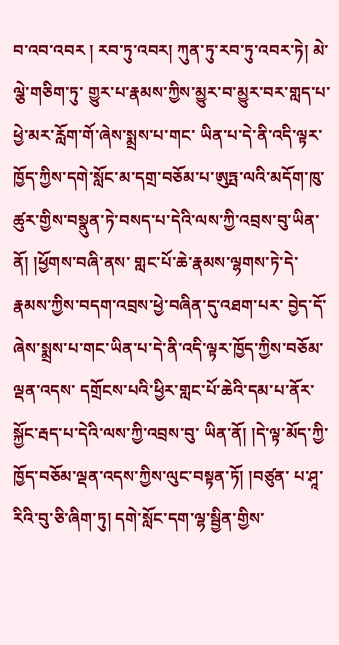བ་འབ་འབར ། རབ་ཏུ་འབར། ཀུན་ཏུ་རབ་ཏུ་འབར་ཏེ། མེ་ལྕེ་གཅིག་ཏུ་ གྱུར་པ་རྣམས་ཀྱིས་མྱུར་བ་མྱུར་བར་གླད་པ་ཕྱེ་མར་རློག་གོ་ཞེས་སྨྲས་པ་གང་ ཡིན་པ་དེ་ནི་འདི་ལྟར་ཁྱོད་ཀྱིས་དགེ་སློང་མ་དགྲ་བཅོམ་པ་ཨུཏྤ་ལའི་མདོག་ཁུ་ ཚུར་གྱིས་བསྣུན་ཏེ་བསད་པ་དེའི་ལས་ཀྱི་འབྲས་བུ་ཡིན་ནོ། །ཕྱོགས་བཞི་ནས་ གླང་པོ་ཆེ་རྣམས་ལྷགས་ཏེ་དེ་རྣམས་ཀྱིས་བདག་འབྲས་ཕྱེ་བཞིན་དུ་འཐག་པར་ བྱེད་དོ་ཞེས་སྨྲས་པ་གང་ཡིན་པ་དེ་ནི་འདི་ལྟར་ཁྱོད་ཀྱིས་བཅོམ་ལྡན་འདས་ དགྲོངས་པའི་ཕྱིར་གླང་པོ་ཆེའི་དམ་པ་ནོར་སྐྱོང་རྦད་པ་དེའི་ལས་ཀྱི་འབྲས་བུ་ ཡིན་ནོ། །དེ་ལྟ་མོད་ཀྱི་ཁྱོད་བཅོམ་ལྡན་འདས་ཀྱིས་ལུང་བསྟན་ཏོ། །བཙུན་ པ་ཤཱ་རིའི་བུ་ཅི་ཞིག་ཏུ། དགེ་སློང་དག་ལྷ་སྦྱིན་གྱིས་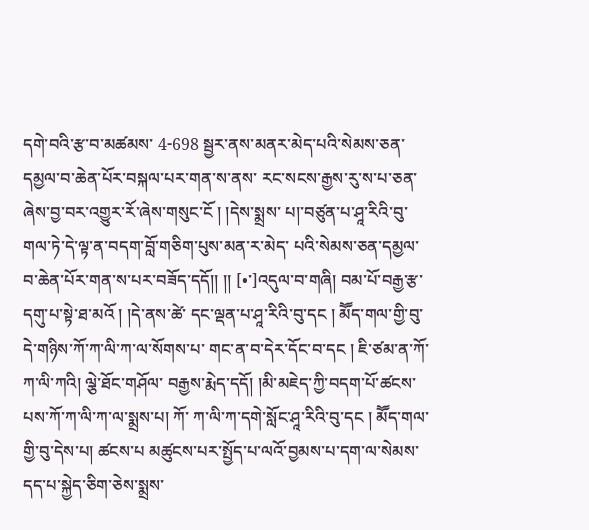དགེ་བའི་རྩ་བ་མཚམས་ 4-698 སྦྱར་ནས་མནར་མེད་པའི་སེམས་ཅན་དམྱལ་བ་ཆེན་པོར་བསྐལ་པར་གན་ས་ནས་ རང་སངས་རྒྱས་རུ་ས་པ་ཅན་ཞེས་བྱ་བར་འགྱུར་རོ་ཞེས་གསུང་ངོ ། །དེས་སྨྲས་ པ།་བཙུན་པ་ཤཱ་རིའི་བུ་གལ་ཏེ་དེ་ལྟ་ན་བདག་བློ་གཅིག་པུས་མན་ར་མེད་ པའི་སེམས་ཅན་དམྱལ་བ་ཆེན་པོར་གན་ས་པར་བཟོད་དདོ།། །། [•་]འདུལ་བ་གཞི། བམ་པོ་བརྒྱ་རྩ་དགུ་པ་སྟེ་ཐ་མའོ ། །དེ་ནས་ཚེ་ དང་ལྡན་པ་ཤཱ་རིའི་བུ་དང ། མཽད་གལ་གྱི་བུ་དེ་གཉིས་ཀོ་ཀ་ལི་ཀ་ལ་སོགས་པ་ གང་ན་བ་དེར་དོང་བ་དང ། ཇི་ཙམ་ན་ཀོ་ཀ་ལི་ཀའི། ལྕེ་ཐོང་གཤོལ་ བརྒྱས་རྨེད་དདོ། །མི་མཇེད་ཀྱི་བདག་པོ་ཚངས་པས་ཀོ་ཀ་ལི་ཀ་ལ་སྨྲས་པ། ཀོ་ ཀ་ལི་ཀ་དགེ་སློང་ཤཱ་རིའི་བུ་དང ། མཽད་གལ་གྱི་བུ་དེས་པ། ཚངས་པ མཚུངས་པར་སྤྱོད་པ་ལའོ་བྱམས་པ་དག་ལ་སེམས་དད་པ་སྐྱེད་ཅིག་ཅེས་སྨྲས་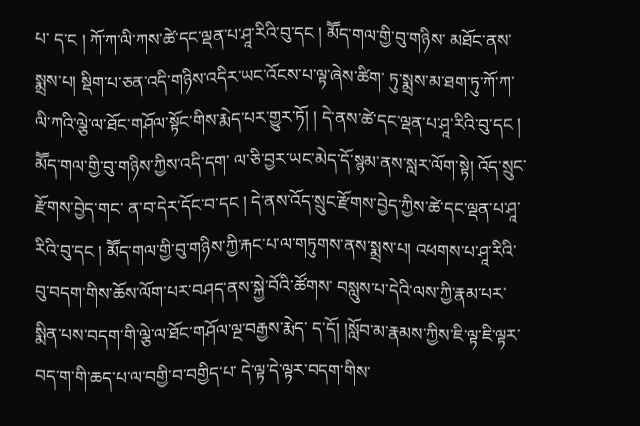པ་ ད་ང ། ཀོ་ཀ་ལི་ཀས་ཚེ་དང་ལྡན་པ་ཤཱ་རིའི་བུ་དང ། མཽད་གལ་གྱི་བུ་གཉིས་ མཐོང་ནས་སྨྲས་པ། སྡིག་པ་ཅན་འདི་གཉིས་འདིར་ཡང་འོངས་པ་ལྟ་ཞེས་ཚིག་ ཏུ་སྨྲས་མ་ཐག་ཏུ་ཀོ་ཀ་ལི་ཀའི་ལྕེ་ལ་ཐོང་གཤོལ་སྟོང་གིས་རྨེད་པར་གྱུར་ཏོ། ། དེ་ནས་ཚེ་དང་ལྡན་པ་ཤཱ་རིའི་བུ་དང ། མཽད་གལ་གྱི་བུ་གཉིས་ཀྱིས་འདི་དག་ ལ་ཅི་བྱར་ཡང་མེད་དོ་སྙམ་ནས་སླར་ལོག་སྟེ། འོད་སྲུང་རྫོགས་བྱེད་གང་ ན་བ་དེར་དོང་བ་དང ། དེ་ནས་འོད་སྲུང་རྫོགས་བྱེད་ཀྱིས་ཚེ་དང་ལྡན་པ་ཤཱ་ རིའི་བུ་དང ། མཽད་གལ་གྱི་བུ་གཉིས་ཀྱི་རྐང་པ་ལ་གཏུགས་ནས་སྨྲས་པ། འཕགས་པ་ཤཱ་རིའི་བུ་བདག་གིས་ཆོས་ལོག་པར་བཤད་ནས་སྐྱེ་བོའི་ཚོགས་ བསླུས་པ་དེའི་ལས་ཀྱི་རྣམ་པར་སྨིན་པས་བདག་གི་ལྕེ་ལ་ཐོང་གཤོལ་ལྔ་བརྒྱས་རྨེད་ ད་དོ། །སློབ་མ་རྣམས་ཀྱིས་ཇི་ལྟ་ཇི་ལྟར་བད་ག་གི་ཆད་པ་ལ་བགྱི་བ་བགྱིད་པ་ དེ་ལྟ་དེ་ལྟར་བདག་གིས་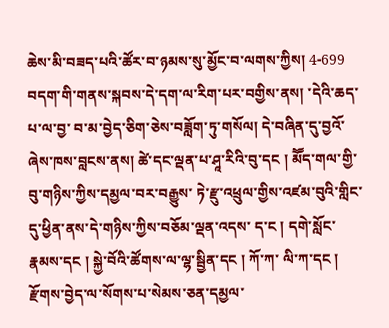ཆེས་མི་བཟད་པའི་ཚོར་བ་ཉམས་སུ་མྱོང་བ་ལགས་ཀྱིས། 4-699 བདག་གི་གནས་སྐབས་དེ་དག་ལ་རིག་པར་བགྱིས་ནས། ་དེའི་ཆད་པ་ལ་བྱ་ བ་མ་བྱེད་ཅིག་ཅེས་བཟློག་ཏུ་གསོལ། དེ་བཞིན་དུ་བྱའོ་ཞེས་ཁས་བླངས་ནས། ཚེ་དང་ལྡན་པ་ཤཱ་རིའི་བུ་དང ། མཽད་གལ་གྱི་བུ་གཉིས་ཀྱིས་དམྱལ་བར་བརྒྱུས་ ཏེ་རྫུ་འཕྲུལ་གྱིས་འཛམ་བུའི་གླིང་དུ་ཕྱིན་ནས་དེ་གཉིས་ཀྱིས་བཅོམ་ལྡན་འདས་ ད་ང ། དགེ་སློང་རྣམས་དང ། སྐྱེ་བོའི་ཚོགས་ལ་ལྷ་སྦྱིན་དང ། ཀོ་ཀ་ ལི་ཀ་དང ། རྫོགས་བྱེད་ལ་སོགས་པ་སེམས་ཅན་དམྱལ་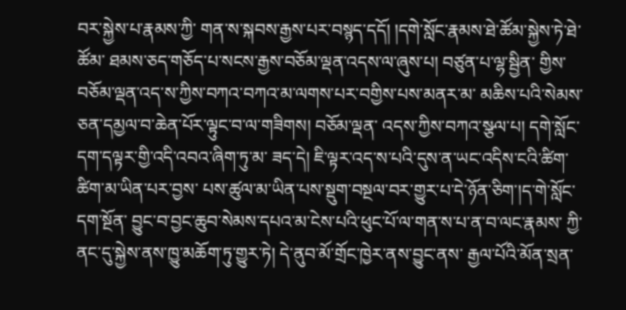བར་སྐྱེས་པ་རྣམས་ཀྱི་ གན་ས་སྐབས་རྒྱས་པར་བསྙད་དདོ། །དགེ་སློང་རྣམས་ཐེ་ཚོམ་སྐྱེས་ཏེ་ཐེ་ཚོམ་ ཐམས་ཅད་གཅོད་པ་སངས་རྒྱས་བཅོམ་ལྡན་འདས་ལ་ཞུས་པ། བཙུན་པ་ལྷ་སྦྱིན་ གྱིས་བཅོམ་ལྡན་འད་ས་ཀྱིས་བཀའ་བཀའ་མ་ལགས་པར་བགྱིས་པས་མནར་མ་ མཆིས་པའི་སེམས་ཅན་དམྱལ་བ་ཆེན་པོར་ལྟུང་བ་ལ་གཟིགས། བཅོམ་ལྡན་ འདས་ཀྱིས་བཀའ་སྩལ་པ། དགེ་སློང་དག་དལྟར་གྱི་འདི་འབའ་ཞིག་ཏུ་མ་ ཟད་དེ། ཇི་ལྟར་འད་ས་པའི་དུས་ན་ཡང་འདིས་ངའི་ཚིག་ཚིག་མ་ཡིན་པར་བྱས་ པས་ཚུལ་མ་ཡིན་པས་སྡུག་བསྔལ་བར་གྱུར་པ་དེ་ཉོན་ཅིག་།ད་གེ་སློང་དག་སྔོན་ བྱུང་བ་བྱང་ཆུབ་སེམས་དཔའ་མ་ངེས་པའི་ཕུང་པོ་ལ་གན་ས་པ་ན་བ་ལང་རྣམས་ ཀྱི་ནང་དུ་སྐྱེས་ནས་ཁྱུ་མཆོག་ཏུ་གྱུར་ཏེ། དེ་ནུབ་མོ་གྲོང་ཁྱེར་ནས་བྱུང་ནས་ རྒྱལ་པོའི་མོན་སྲན་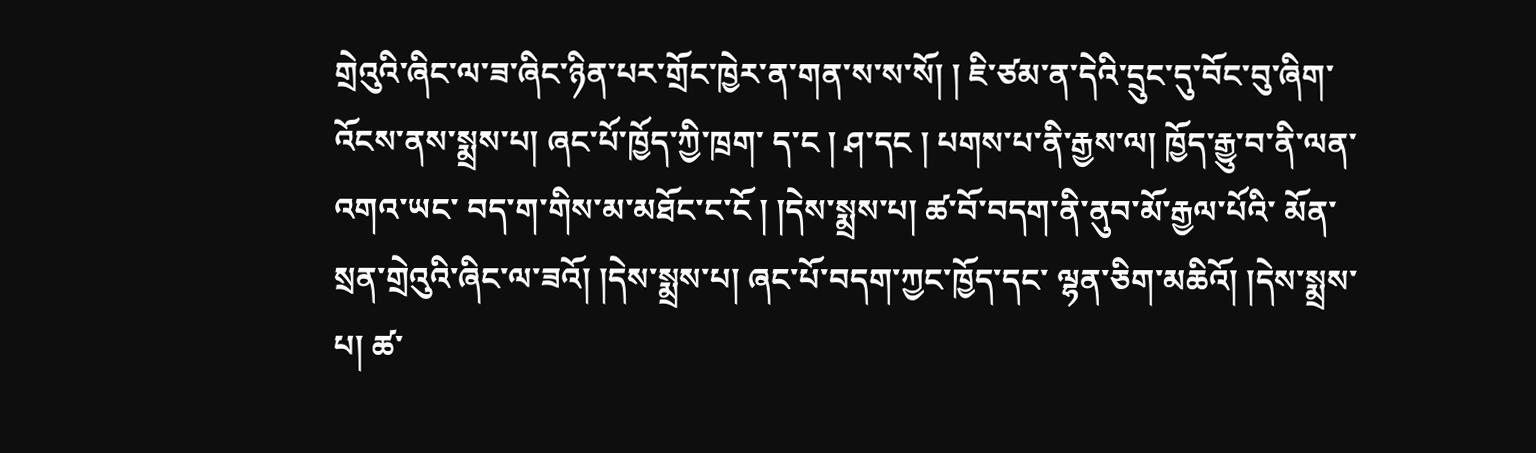གྲེའུའི་ཞིང་ལ་ཟ་ཞིང་ཉིན་པར་གྲོང་ཁྱེར་ན་གན་ས་ས་སོ། ། ཇི་ཙམ་ན་དེའི་དྲུང་དུ་བོང་བུ་ཞིག་འོངས་ནས་སྨྲས་པ། ཞང་པོ་ཁྱོད་ཀྱི་ཁྲག་ ད་ང ། ཤ་དང ། པགས་པ་ནི་རྒྱས་ལ། ཁྱོད་རྒྱུ་བ་ནི་ལན་འགའ་ཡང་ བད་ག་གིས་མ་མཐོང་ང་ངོ ། །དེས་སྨྲས་པ། ཚ་བོ་བདག་ནི་ནུབ་མོ་རྒྱལ་པོའི་ མོན་སྲན་གྲེའུའི་ཞིང་ལ་ཟའོ། །དེས་སྨྲས་པ། ཞང་པོ་བདག་ཀྱང་ཁྱོད་དང་ ལྷན་ཅིག་མཆིའོ། །དེས་སྨྲས་པ། ཚ་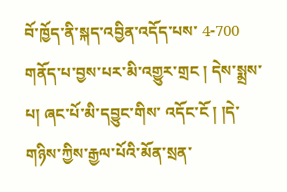བོ་ཁྱོད་ནི་སྐད་འབྱིན་འདོད་པས་ 4-700 གནོད་པ་བྱས་པར་མི་འགྱུར་གྲང ། དེས་སྨྲས་པ། ཞང་པོ་མི་དབྱུང་གིས་ འདོང་ངོ ། །དེ་གཉིས་ཀྱིས་རྒྱལ་པོའི་མོན་སྲན་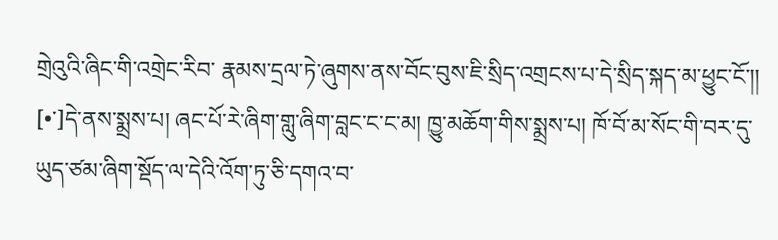གྲེའུའི་ཞིང་གི་འགྲེང་རིབ་ རྣམས་དྲལ་ཏེ་ཞུགས་ནས་བོང་བུས་ཇི་སྲིད་འགྲངས་པ་དེ་སྲིད་སྐད་མ་ཕྱུང་ངོ་།། [•་]དེ་ནས་སྨྲས་པ། ཞང་པོ་རེ་ཞིག་གླུ་ཞིག་བླང་ང་ང་མ། ཁྱུ་མཆོག་གིས་སྨྲས་པ། ཁོ་བོ་མ་སོང་གི་བར་དུ་ཡུད་ཙམ་ཞིག་སྡོད་ལ་དེའི་འོག་ཏུ་ཅི་དགའ་བ་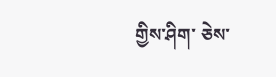གྱིས་ཤིག་ ཅེས་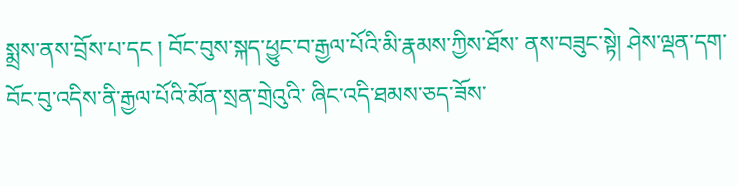སྨྲས་ནས་བྲོས་པ་དང ། བོང་བུས་སྐད་ཕྱུང་བ་རྒྱལ་པོའི་མི་རྣམས་ཀྱིས་ཐོས་ ནས་བཟུང་སྟེ། ཤེས་ལྡན་དག་བོང་བུ་འདིས་ནི་རྒྱལ་པོའི་མོན་སྲན་གྲེའུའི་ ཞིང་འདི་ཐམས་ཅད་ཟོས་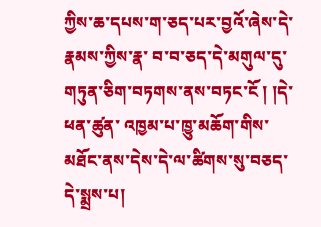ཀྱིས་ཆ་དཔས་ག་ཅད་པར་བྱའོ་ཞེས་དེ་རྣམས་ཀྱིས་རྣ་ བ་བ་ཅད་དེ་མགུལ་དུ་གཏུན་ཅིག་བཏགས་ནས་བཏང་ངོ ། །དེ་ཕན་ཚུན་ འཁྱམ་པ་ཁྱུ་མཆོག་གིས་མཐོང་ནས་དེས་དེ་ལ་ཚིགས་སུ་བཅད་དེ་སྨྲས་པ།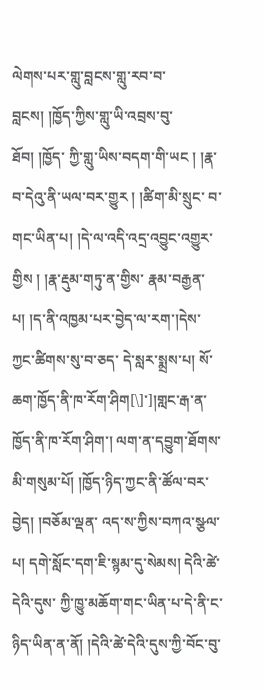ལེགས་པར་གླུ་བླངས་གླུ་རབ་བ་བླངས། །ཁྱོད་ཀྱིས་གླུ་ཡི་འབྲས་བུ་ཐོབ། །ཁྱོད་ ཀྱི་གླུ་ཡིས་བདག་གི་ཡང ། །རྣ་བ་དེའུ་ནི་ཡལ་བར་གྱུར ། །ཚིག་མི་སྲུང་ བ་གང་ཡིན་པ། །དེ་ལ་འདི་འདྲ་འབྱུང་འགྱུར་གྱིས ། །རྣ་རྡུམ་གཏུ་ན་གྱིས་ རྣམ་བརྒྱན་པ། །ད་ནི་འཁྱམ་པར་བྱེད་ལ་རག་།དེས་ཀྱང་ཚིགས་སུ་བ་ཅད་ དེ་སླར་སྨྲས་པ། སོ་ཆག་ཁྱོད་ནི་ཁ་རོག་ཤིག[\]་]།གླང་རྒ་ན་ཁྱོད་ནི་ཁ་རོག་ཤིག་། ལག་ན་དབྱུག་ཐོགས་མི་གསུམ་པོ། །ཁྱོད་ཉིད་ཀྱང་ནི་ཚོལ་བར་བྱེད། །བཅོམ་ལྡན་ འད་ས་ཀྱིས་བཀའ་སྩལ་པ། དགེ་སློང་དག་ཇི་སྙམ་དུ་སེམས། དེའི་ཚེ་དེའི་དུས་ ཀྱི་ཁྱུ་མཆོག་གང་ཡིན་པ་དེ་ནི་ང་ཉིད་ཡིན་ན་ནོ། །དེའི་ཚེ་དེའི་དུས་ཀྱི་བོང་བུ་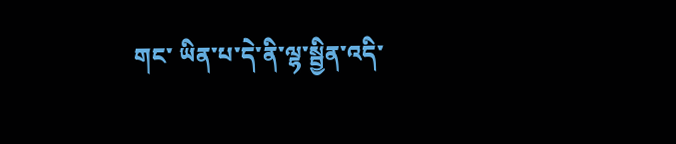གང་ ཡིན་པ་དེ་ནི་ལྷ་སྦྱིན་འདི་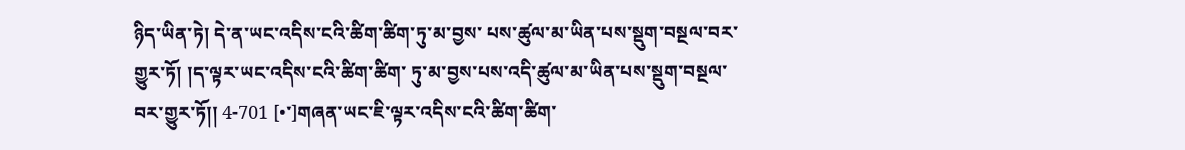ཉིད་ཡིན་ཏེ། དེ་ན་ཡང་འདིས་ངའི་ཚིག་ཚིག་ཏུ་མ་བྱས་ པས་ཚུལ་མ་ཡིན་པས་སྡུག་བསྔལ་བར་གྱུར་ཏོ། །ད་ལྟར་ཡང་འདིས་ངའི་ཚིག་ཚིག་ ཏུ་མ་བྱས་པས་འདི་ཚུལ་མ་ཡིན་པས་སྡུག་བསྔལ་བར་གྱུར་ཏོ།། 4-701 [•་]གཞན་ཡང་ཇི་ལྟར་འདིས་ངའི་ཚིག་ཚིག་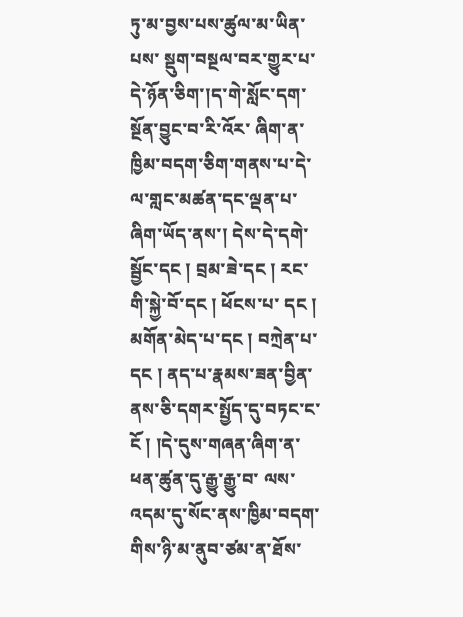ཏུ་མ་བྱས་པས་ཚུལ་མ་ཡིན་པས་ སྡུག་བསྔལ་བར་གྱུར་པ་དེ་ཉོན་ཅིག་།ད་གེ་སློང་དག་སྔོན་བྱུང་བ་རི་འོར་ ཞིག་ན་ཁྱིམ་བདག་ཅིག་གནས་པ་དེ་ལ་གླང་མཚན་དང་ལྡན་པ་ཞིག་ཡོད་ནས་། དེས་དེ་དགེ་སྦྱོང་དང ། བྲམ་ཟེ་དང ། རང་གི་སྐྱེ་བོ་དང ། ཕོངས་པ་ དང ། མགོན་མེད་པ་དང ། བཀྲེན་པ་དང ། ནད་པ་རྣམས་ཟན་བྱིན་ ནས་ཅི་དགར་སྤྱོད་དུ་བཏང་ང་ངོ ། །དེ་དུས་གཞན་ཞིག་ན་ཕན་ཚུན་དུ་རྒྱུ་རྒྱུ་བ་ ལས་འདམ་དུ་སོང་ནས་ཁྱིམ་བདག་གིས་ཉི་མ་ནུབ་ཙམ་ན་ཐོས་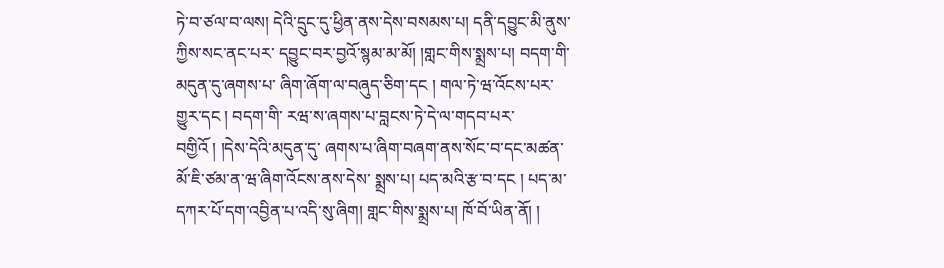ཏེ་བ་ཙལ་བ་ལས། དེའི་དྲུང་དུ་ཕྱིན་ནས་དེས་བསམས་པ། དནི་དབྱུང་མི་ནུས་ཀྱིས་སང་ནང་པར་ དབྱུང་བར་བྱའོ་སྙམ་མ་མོ། །གླང་གིས་སྨྲས་པ། བདག་གི་མདུན་དུ་ཞགས་པ་ ཞིག་ཞོག་ལ་བཞུད་ཅིག་དང ། གལ་ཏེ་ཝ་འོངས་པར་གྱུར་དང ། བདག་གི་ རཝ་ས་ཞགས་པ་བླངས་ཏེ་དེ་ལ་གདབ་པར་བགྱིའོ ། །དེས་དེའི་མདུན་དུ་ ཞགས་པ་ཞིག་བཞག་ནས་སོང་བ་དང་མཚན་མོ་ཇི་ཙམ་ན་ཝ་ཞིག་འོངས་ནས་དེས་ སྨྲས་པ། པད་མའི་རྩ་བ་དང ། པད་མ་དཀར་པོ་དག་འབྱིན་པ་འདི་སུ་ཞིག། གླང་གིས་སྨྲས་པ། ཁོ་བོ་ཡིན་ནོ། །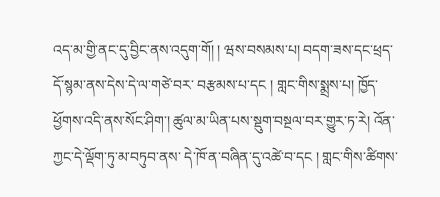འད་མ་གྱི་ནང་དུ་བྱིང་ནས་འདུག་གོ། ། ཝས་བསམས་པ། བདག་ཟས་དང་ཕྲད་དོ་སྙམ་ནས་དེས་དེ་ལ་གཙེ་བར་ བརྩམས་པ་དང ། གླང་གིས་སྨྲས་པ། ཁྱོད་ཕྱོགས་འདི་ནས་སོང་ཤིག་། ཚུལ་མ་ཡིན་པས་སྡུག་བསྔལ་བར་གྱུར་ཏ་རེ། འོན་ཀྱང་དེ་ལྡོག་ཏུ་མ་བཏུབ་ནས་ དེ་ཁོ་ན་བཞིན་དུ་འཚེ་བ་དང ། གླང་གིས་ཚིགས་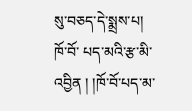སུ་བཅད་དེ་སྨྲས་པ། ཁོ་བོ་ པད་མའི་རྩ་མི་འབྱིན ། །ཁོ་བོ་པད་མ་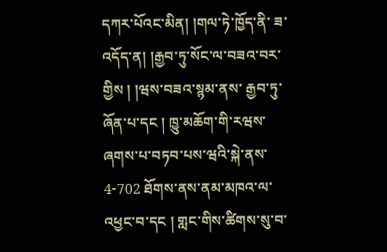དཀར་པོའང་མིན། །གལ་ཏེ་ཁྱོད་ནི་ ཟ་འདོད་ན། །རྒྱབ་ཏུ་སོང་ལ་བཟའ་བར་གྱིས ། །ཝས་བཟའ་སྙམ་ནས་ རྒྱབ་ཏུ་ཞོན་པ་དང ། ཁྱུ་མཆོག་གི་རཝས་ཞགས་པ་བཏབ་པས་ཝའི་སྐེ་ནས་ 4-702 ཐོགས་ནས་ནམ་མཁའ་ལ་འཕྱང་བ་དང ། གླང་གིས་ཚིགས་སུ་བ་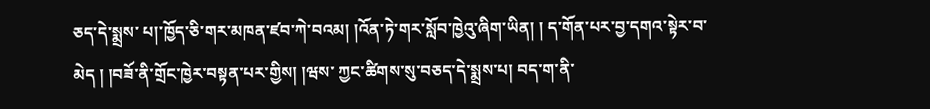ཅད་དེ་སྨྲས་ པ།་ཁྱོད་ཅི་གར་མཁན་ཛབ་ཀེ་བའམ། །འོན་ཏེ་གར་སློབ་ཁྱེའུ་ཞིག་ཡིན། ། ད་གོན་པར་བྱ་དགའ་སྟེར་བ་མེད ། །བཟོ་ནི་གྲོང་ཁྱེར་བསྟན་པར་གྱིས། །ཝས་ ཀྱང་ཚིགས་སུ་བཅད་དེ་སྨྲས་པ། བད་ག་ནི་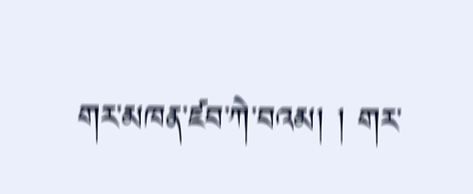གར་མཁན་ཛབ་ཀེ་བའམ། ། གར་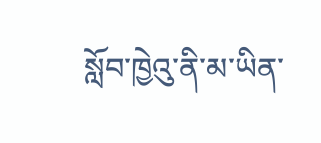སློབ་ཁྱེའུ་ནི་མ་ཡིན་